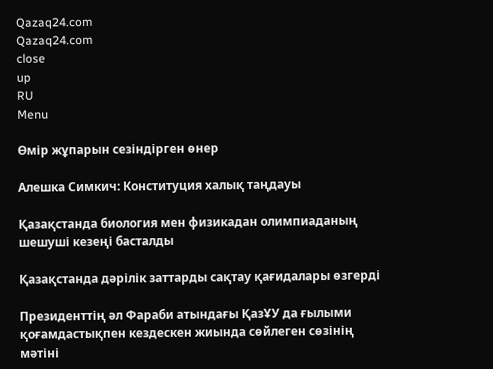Qazaq24.com
Qazaq24.com
close
up
RU
Menu

Өмір жұпарын сезіндірген өнер

Алешка Симкич: Конституция халық таңдауы

Қазақстанда биология мен физикадан олимпиаданың шешуші кезеңі басталды

Қазақстанда дәрілік заттарды сақтау қағидалары өзгерді

Президенттің әл Фараби атындағы ҚазҰУ да ғылыми қоғамдастықпен кездескен жиында сөйлеген сөзінің мәтіні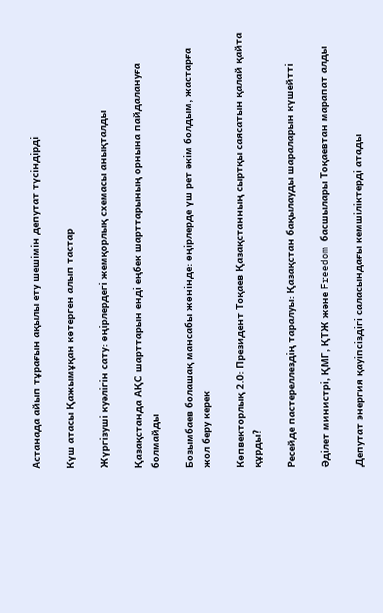Астанада айып тұрағын ақылы ету шешімін депутат түсіндірді

Күш атасы Қажымұқан көтерген алып тастар

Жүргізуші куәлігін сату: өңірлердегі жемқорлық схемасы анықталды

Қазақстанда АҚС шарттарын енді еңбек шарттарының орнына пайдалануға болмайды

Бозымбаев болашақ мансабы жөнінде: өңірлерде үш рет әкім болдым, жастарға жол беру керек

Көпвекторлық 2.0: Президент Тоқаев Қазақстанның сыртқы саясатын қалай қайта құрды?

Ресейде пастереллездің таралуы: Қазақстан бақылауды шараларын күшейтті

Әділет министрі, ҚМГ, ҚТЖ және Freedom басшылары Тоқаевтан марапат алды

Депутат энергия қауіпсіздігі саласындағы кемшіліктерді атады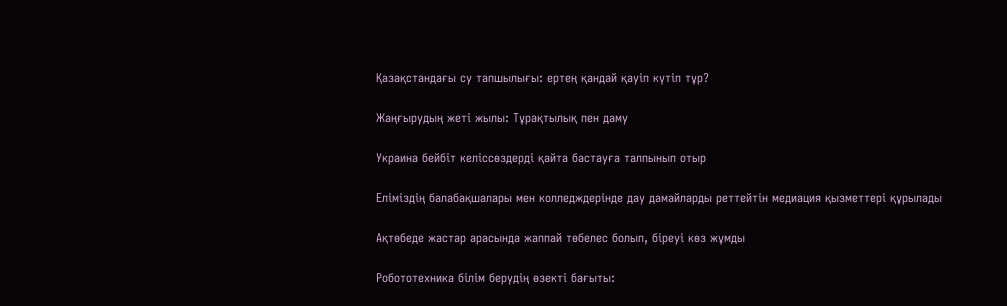Қазақстандағы су тапшылығы: ертең қандай қауіп күтіп тұр?

Жаңғырудың жеті жылы: Тұрақтылық пен даму

Украина бейбіт келіссөздерді қайта бастауға талпынып отыр

Еліміздің балабақшалары мен колледждерінде дау дамайларды реттейтін медиация қызметтері құрылады

Ақтөбеде жастар арасында жаппай төбелес болып, біреуі көз жұмды

Робототехника білім берудің өзекті бағыты: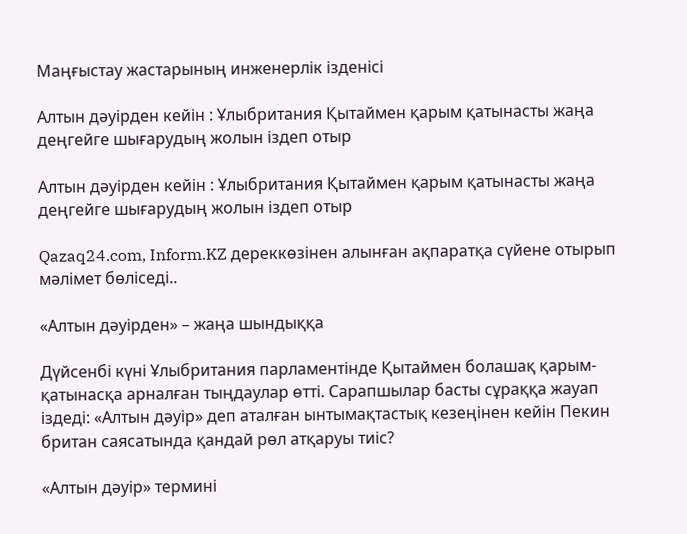Маңғыстау жастарының инженерлік ізденісі

Алтын дәуірден кейін : Ұлыбритания Қытаймен қарым қатынасты жаңа деңгейге шығарудың жолын іздеп отыр

Алтын дәуірден кейін : Ұлыбритания Қытаймен қарым қатынасты жаңа деңгейге шығарудың жолын іздеп отыр

Qazaq24.com, Inform.KZ дереккөзінен алынған ақпаратқа сүйене отырып мәлімет бөліседі..

«Алтын дәуірден» – жаңа шындыққа

Дүйсенбі күні Ұлыбритания парламентінде Қытаймен болашақ қарым-қатынасқа арналған тыңдаулар өтті. Сарапшылар басты сұраққа жауап іздеді: «Алтын дәуір» деп аталған ынтымақтастық кезеңінен кейін Пекин британ саясатында қандай рөл атқаруы тиіс?

«Алтын дәуір» термині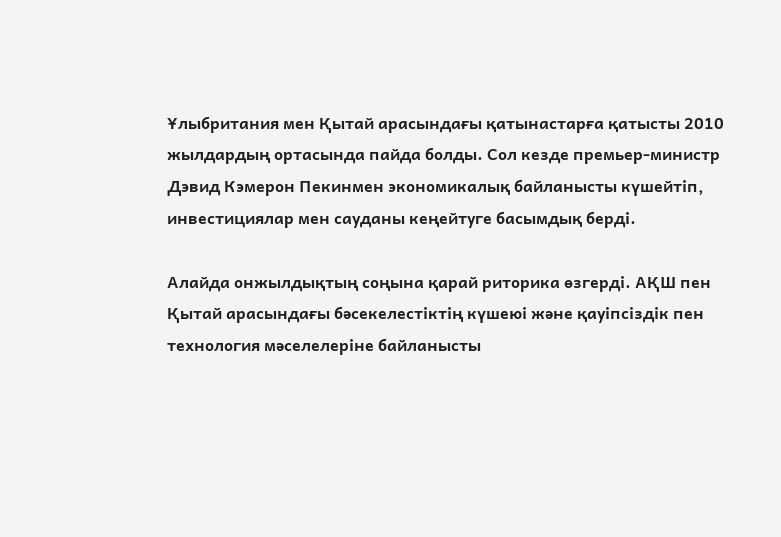Ұлыбритания мен Қытай арасындағы қатынастарға қатысты 2010 жылдардың ортасында пайда болды. Сол кезде премьер-министр Дэвид Кэмерон Пекинмен экономикалық байланысты күшейтіп, инвестициялар мен сауданы кеңейтуге басымдық берді.

Алайда онжылдықтың соңына қарай риторика өзгерді. АҚШ пен Қытай арасындағы бәсекелестіктің күшеюі және қауіпсіздік пен технология мәселелеріне байланысты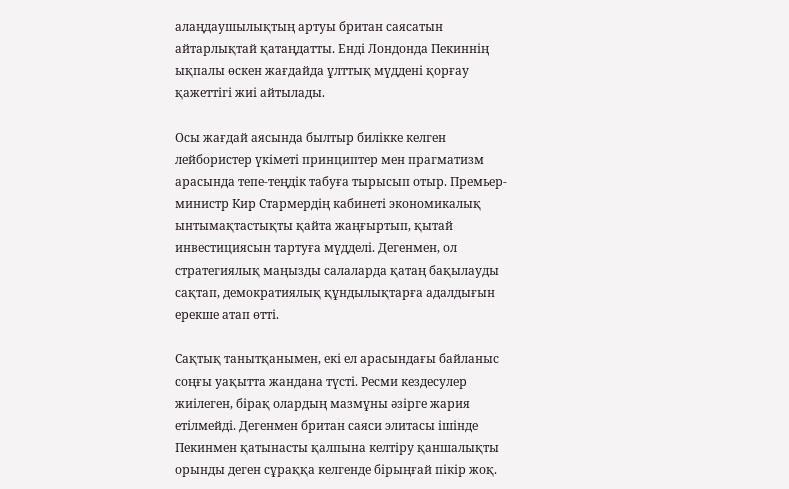алаңдаушылықтың артуы британ саясатын айтарлықтай қатаңдатты. Енді Лондонда Пекиннің ықпалы өскен жағдайда ұлттық мүддені қорғау қажеттігі жиі айтылады.

Осы жағдай аясында былтыр билікке келген лейбористер үкіметі принциптер мен прагматизм арасында тепе-теңдік табуға тырысып отыр. Премьер-министр Кир Стармердің кабинеті экономикалық ынтымақтастықты қайта жаңғыртып, қытай инвестициясын тартуға мүдделі. Дегенмен, ол стратегиялық маңызды салаларда қатаң бақылауды сақтап, демократиялық құндылықтарға адалдығын ерекше атап өтті.

Сақтық танытқанымен, екі ел арасындағы байланыс соңғы уақытта жандана түсті. Ресми кездесулер жиілеген, бірақ олардың мазмұны әзірге жария етілмейді. Дегенмен британ саяси элитасы ішінде Пекинмен қатынасты қалпына келтіру қаншалықты орынды деген сұраққа келгенде бірыңғай пікір жоқ.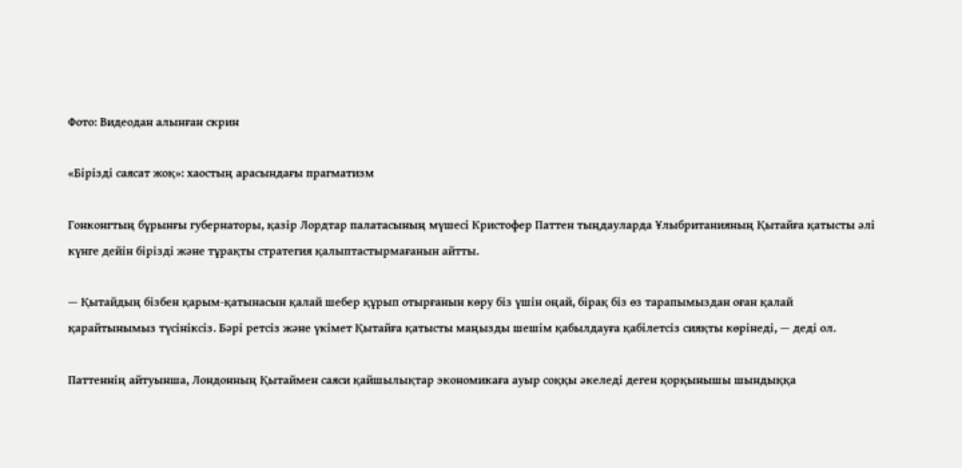Фото: Видеодан алынған скрин

«Бірізді саясат жоқ»: хаостың арасындағы прагматизм

Гонконгтың бұрынғы губернаторы, қазір Лордтар палатасының мүшесі Кристофер Паттен тыңдауларда Ұлыбританияның Қытайға қатысты әлі күнге дейін бірізді және тұрақты стратегия қалыптастырмағанын айтты.

— Қытайдың бізбен қарым-қатынасын қалай шебер құрып отырғанын көру біз үшін оңай, бірақ біз өз тарапымыздан оған қалай қарайтынымыз түсініксіз. Бәрі ретсіз және үкімет Қытайға қатысты маңызды шешім қабылдауға қабілетсіз сияқты көрінеді, — деді ол.

Паттеннің айтуынша, Лондонның Қытаймен саяси қайшылықтар экономикаға ауыр соққы әкеледі деген қорқынышы шындыққа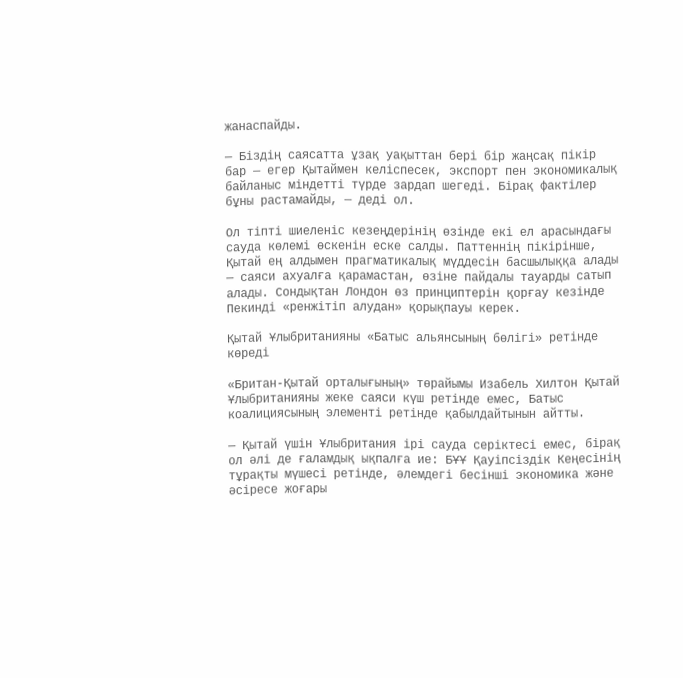жанаспайды.

— Біздің саясатта ұзақ уақыттан бері бір жаңсақ пікір бар — егер Қытаймен келіспесек, экспорт пен экономикалық байланыс міндетті түрде зардап шегеді. Бірақ фактілер бұны растамайды, — деді ол.

Ол тіпті шиеленіс кезеңдерінің өзінде екі ел арасындағы сауда көлемі өскенін еске салды. Паттеннің пікірінше, Қытай ең алдымен прагматикалық мүддесін басшылыққа алады — саяси ахуалға қарамастан, өзіне пайдалы тауарды сатып алады. Сондықтан Лондон өз принциптерін қорғау кезінде Пекинді «ренжітіп алудан» қорықпауы керек.

Қытай Ұлыбританияны «Батыс альянсының бөлігі» ретінде көреді

«Британ-Қытай орталығының» төрайымы Изабель Хилтон Қытай Ұлыбританияны жеке саяси күш ретінде емес, Батыс коалициясының элементі ретінде қабылдайтынын айтты.

— Қытай үшін Ұлыбритания ірі сауда серіктесі емес, бірақ ол әлі де ғаламдық ықпалға ие: БҰҰ Қауіпсіздік Кеңесінің тұрақты мүшесі ретінде, әлемдегі бесінші экономика және әсіресе жоғары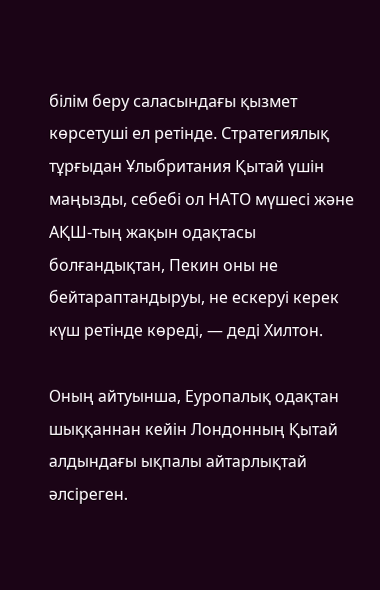білім беру саласындағы қызмет көрсетуші ел ретінде. Стратегиялық тұрғыдан Ұлыбритания Қытай үшін маңызды, себебі ол НАТО мүшесі және АҚШ-тың жақын одақтасы болғандықтан, Пекин оны не бейтараптандыруы, не ескеруі керек күш ретінде көреді, — деді Хилтон.

Оның айтуынша, Еуропалық одақтан шыққаннан кейін Лондонның Қытай алдындағы ықпалы айтарлықтай әлсіреген.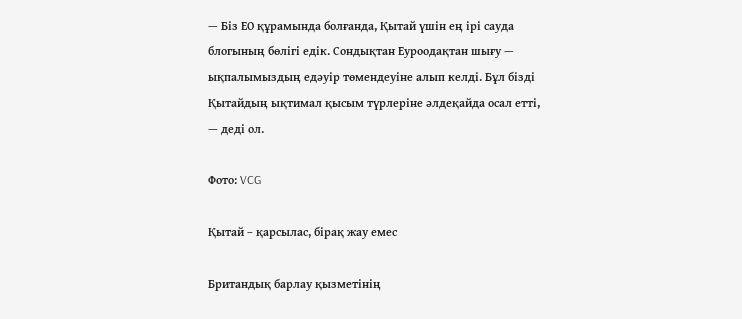— Біз ЕО құрамында болғанда, Қытай үшін ең ірі сауда блогының бөлігі едік. Сондықтан Еуроодақтан шығу — ықпалымыздың едәуір төмендеуіне алып келді. Бұл бізді Қытайдың ықтимал қысым түрлеріне әлдеқайда осал етті, — деді ол.

Фото: VCG

Қытай – қарсылас, бірақ жау емес

Британдық барлау қызметінің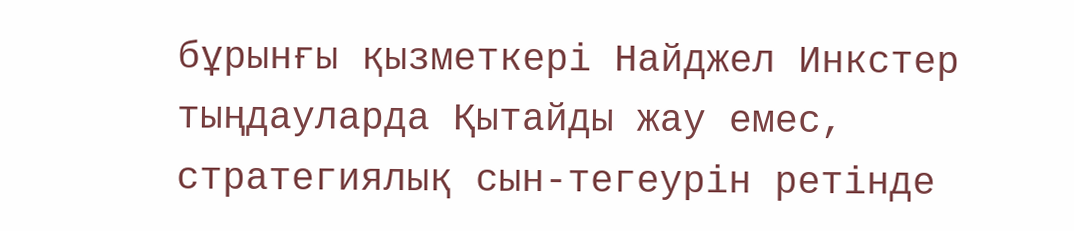бұрынғы қызметкері Найджел Инкстер тыңдауларда Қытайды жау емес, стратегиялық сын-тегеурін ретінде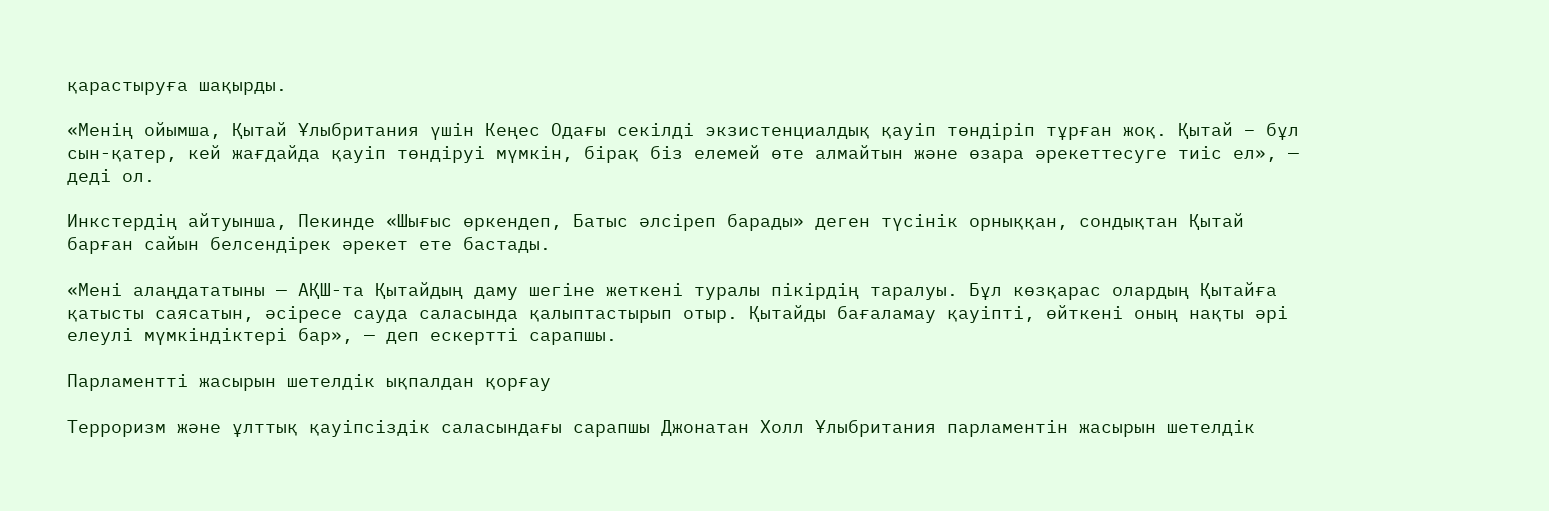қарастыруға шақырды.

«Менің ойымша, Қытай Ұлыбритания үшін Кеңес Одағы секілді экзистенциалдық қауіп төндіріп тұрған жоқ. Қытай – бұл сын-қатер, кей жағдайда қауіп төндіруі мүмкін, бірақ біз елемей өте алмайтын және өзара әрекеттесуге тиіс ел», — деді ол.

Инкстердің айтуынша, Пекинде «Шығыс өркендеп, Батыс әлсіреп барады» деген түсінік орныққан, сондықтан Қытай барған сайын белсендірек әрекет ете бастады.

«Мені алаңдататыны — АҚШ-та Қытайдың даму шегіне жеткені туралы пікірдің таралуы. Бұл көзқарас олардың Қытайға қатысты саясатын, әсіресе сауда саласында қалыптастырып отыр. Қытайды бағаламау қауіпті, өйткені оның нақты әрі елеулі мүмкіндіктері бар», — деп ескертті сарапшы.

Парламентті жасырын шетелдік ықпалдан қорғау

Терроризм және ұлттық қауіпсіздік саласындағы сарапшы Джонатан Холл Ұлыбритания парламентін жасырын шетелдік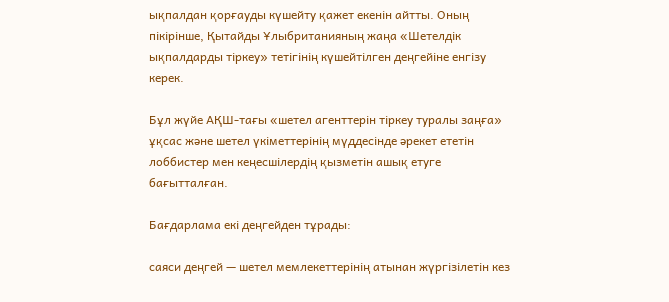ықпалдан қорғауды күшейту қажет екенін айтты. Оның пікірінше, Қытайды Ұлыбританияның жаңа «Шетелдік ықпалдарды тіркеу» тетігінің күшейтілген деңгейіне енгізу керек.

Бұл жүйе АҚШ-тағы «шетел агенттерін тіркеу туралы заңға» ұқсас және шетел үкіметтерінің мүддесінде әрекет ететін лоббистер мен кеңесшілердің қызметін ашық етуге бағытталған.

Бағдарлама екі деңгейден тұрады:

саяси деңгей — шетел мемлекеттерінің атынан жүргізілетін кез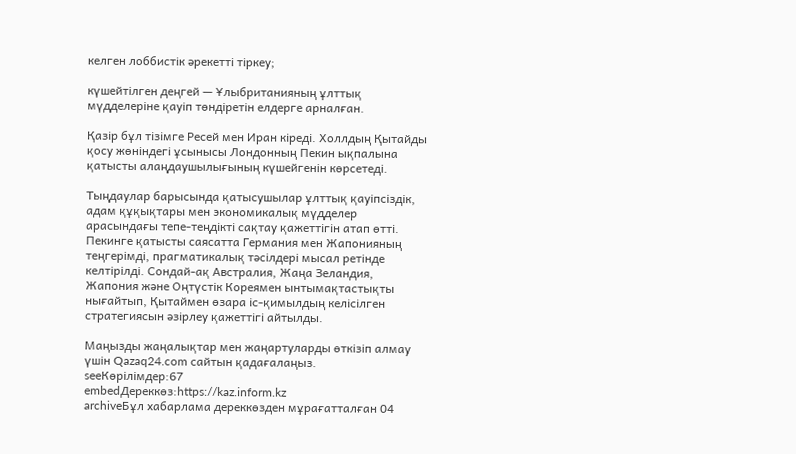келген лоббистік әрекетті тіркеу;

күшейтілген деңгей — Ұлыбританияның ұлттық мүдделеріне қауіп төндіретін елдерге арналған.

Қазір бұл тізімге Ресей мен Иран кіреді. Холлдың Қытайды қосу жөніндегі ұсынысы Лондонның Пекин ықпалына қатысты алаңдаушылығының күшейгенін көрсетеді.

Тыңдаулар барысында қатысушылар ұлттық қауіпсіздік, адам құқықтары мен экономикалық мүдделер арасындағы тепе-теңдікті сақтау қажеттігін атап өтті. Пекинге қатысты саясатта Германия мен Жапонияның теңгерімді, прагматикалық тәсілдері мысал ретінде келтірілді. Сондай-ақ Австралия, Жаңа Зеландия, Жапония және Оңтүстік Кореямен ынтымақтастықты нығайтып, Қытаймен өзара іс-қимылдың келісілген стратегиясын әзірлеу қажеттігі айтылды.

Маңызды жаңалықтар мен жаңартуларды өткізіп алмау үшін Qazaq24.com сайтын қадағалаңыз.
seeКөрілімдер:67
embedДереккөз:https://kaz.inform.kz
archiveБұл хабарлама дереккөзден мұрағатталған 04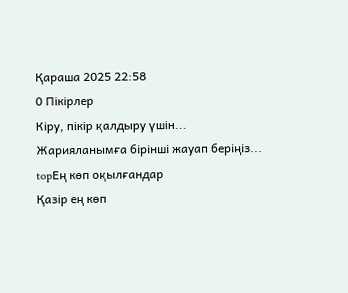Қараша 2025 22:58
0 Пікірлер
Кіру, пікір қалдыру үшін...
Жарияланымға бірінші жауап беріңіз...
topЕң көп оқылғандар
Қазір ең көп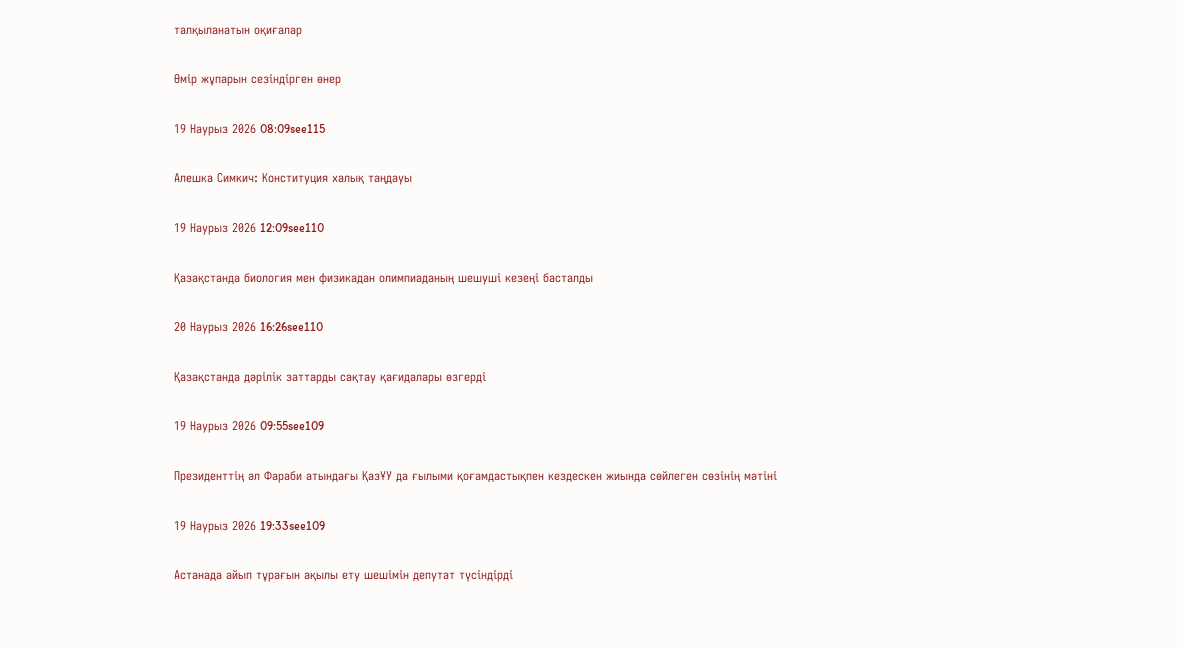талқыланатын оқиғалар

Өмір жұпарын сезіндірген өнер

19 Наурыз 2026 08:09see115

Алешка Симкич: Конституция халық таңдауы

19 Наурыз 2026 12:09see110

Қазақстанда биология мен физикадан олимпиаданың шешуші кезеңі басталды

20 Наурыз 2026 16:26see110

Қазақстанда дәрілік заттарды сақтау қағидалары өзгерді

19 Наурыз 2026 09:55see109

Президенттің әл Фараби атындағы ҚазҰУ да ғылыми қоғамдастықпен кездескен жиында сөйлеген сөзінің мәтіні

19 Наурыз 2026 19:33see109

Астанада айып тұрағын ақылы ету шешімін депутат түсіндірді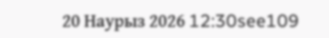20 Наурыз 2026 12:30see109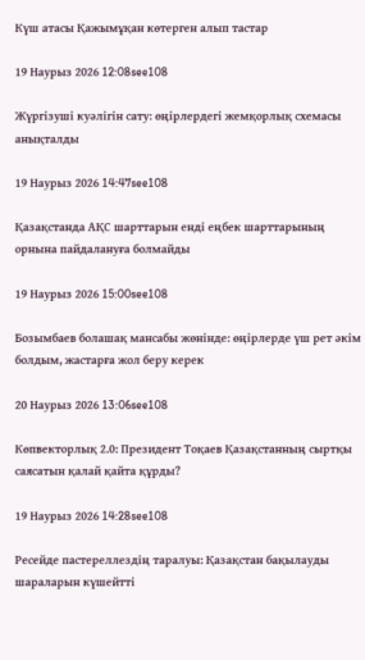Күш атасы Қажымұқан көтерген алып тастар

19 Наурыз 2026 12:08see108

Жүргізуші куәлігін сату: өңірлердегі жемқорлық схемасы анықталды

19 Наурыз 2026 14:47see108

Қазақстанда АҚС шарттарын енді еңбек шарттарының орнына пайдалануға болмайды

19 Наурыз 2026 15:00see108

Бозымбаев болашақ мансабы жөнінде: өңірлерде үш рет әкім болдым, жастарға жол беру керек

20 Наурыз 2026 13:06see108

Көпвекторлық 2.0: Президент Тоқаев Қазақстанның сыртқы саясатын қалай қайта құрды?

19 Наурыз 2026 14:28see108

Ресейде пастереллездің таралуы: Қазақстан бақылауды шараларын күшейтті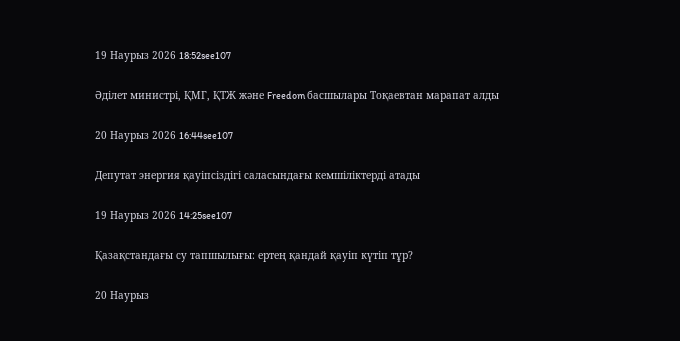19 Наурыз 2026 18:52see107

Әділет министрі, ҚМГ, ҚТЖ және Freedom басшылары Тоқаевтан марапат алды

20 Наурыз 2026 16:44see107

Депутат энергия қауіпсіздігі саласындағы кемшіліктерді атады

19 Наурыз 2026 14:25see107

Қазақстандағы су тапшылығы: ертең қандай қауіп күтіп тұр?

20 Наурыз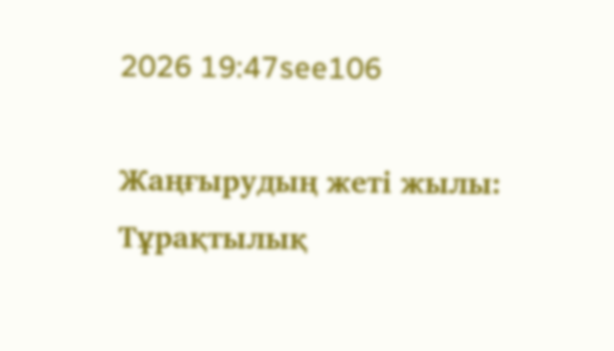2026 19:47see106

Жаңғырудың жеті жылы: Тұрақтылық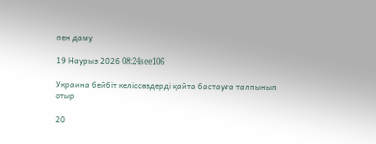пен даму

19 Наурыз 2026 08:24see106

Украина бейбіт келіссөздерді қайта бастауға талпынып отыр

20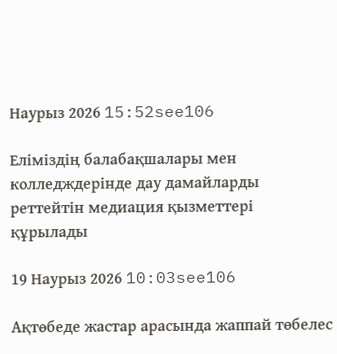Наурыз 2026 15:52see106

Еліміздің балабақшалары мен колледждерінде дау дамайларды реттейтін медиация қызметтері құрылады

19 Наурыз 2026 10:03see106

Ақтөбеде жастар арасында жаппай төбелес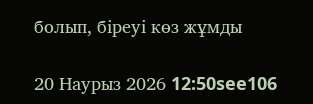болып, біреуі көз жұмды

20 Наурыз 2026 12:50see106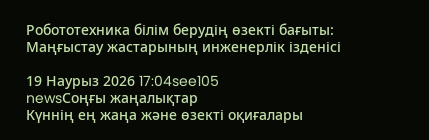Робототехника білім берудің өзекті бағыты: Маңғыстау жастарының инженерлік ізденісі

19 Наурыз 2026 17:04see105
newsСоңғы жаңалықтар
Күннің ең жаңа және өзекті оқиғалары